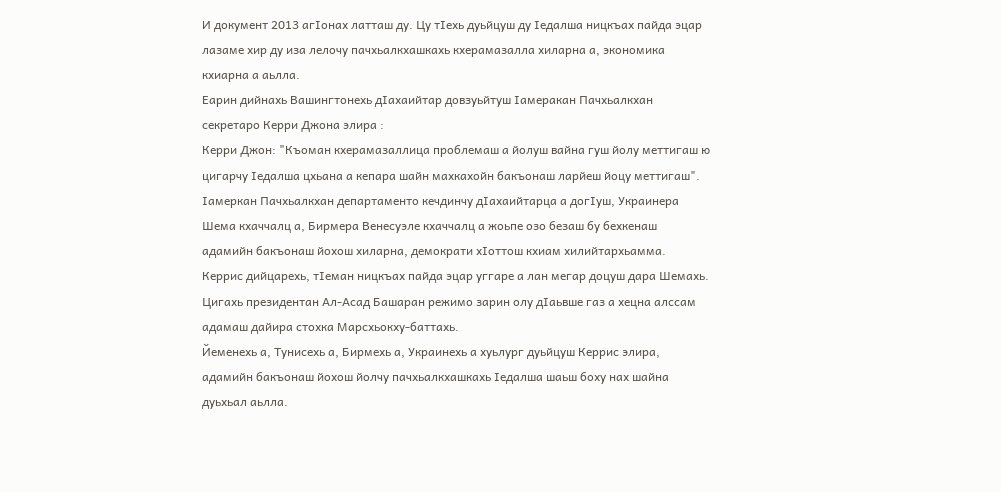И документ 2013 агIонах латташ ду. Цу тIехь дуьйцуш ду Iедалша ницкъах пайда эцар лазаме хир ду иза лелочу пачхьалкхашкахь кхерамазалла хиларна а, экономика кхиарна а аьлла.
Еарин дийнахь Вашингтонехь дIахаийтар довзуьйтуш Iамеракан Пачхьалкхан секретаро Керри Джона элира :
Керри Джон: "Къоман кхерамазаллица проблемаш а йолуш вайна гуш йолу меттигаш ю цигарчу Iедалша цхьана а кепара шайн махкахойн бакъонаш ларйеш йоцу меттигаш".
Iамеркан Пачхьалкхан департаменто кечдинчу дIахаийтарца а догIуш, Украинера Шема кхаччалц а, Бирмера Венесуэле кхаччалц а жоьпе озо безаш бу бехкенаш
адамийн бакъонаш йохош хиларна, демократи хIоттош кхиам хилийтархьамма.
Керрис дийцарехь, тIеман ницкъах пайда эцар уггаре а лан мегар доцуш дара Шемахь. Цигахь президентан Ал-Асад Башаран режимо зарин олу дIаьвше газ а хецна алссам адамаш дайира стохка Марсхьокху-баттахь.
Йеменехь а, Тунисехь а, Бирмехь а, Украинехь а хуьлург дуьйцуш Керрис элира, адамийн бакъонаш йохош йолчу пачхьалкхашкахь Iедалша шаьш боху нах шайна дуьхьал аьлла.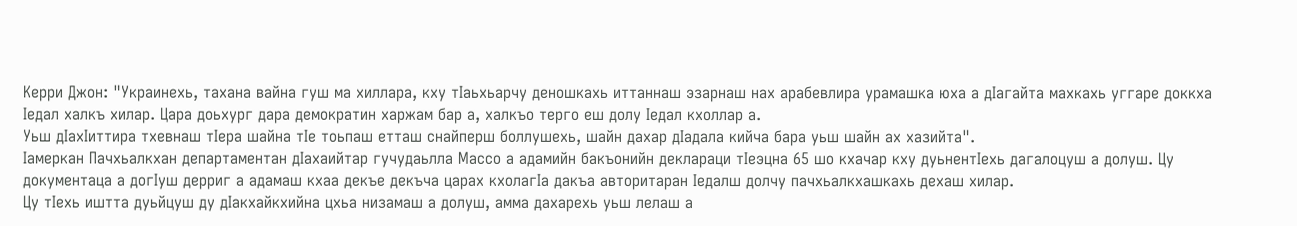Керри Джон: "Украинехь, тахана вайна гуш ма хиллара, кху тIаьхьарчу деношкахь иттаннаш эзарнаш нах арабевлира урамашка юха а дIагайта махкахь уггаре доккха Iедал халкъ хилар. Цара доьхург дара демократин харжам бар а, халкъо терго еш долу Iедал кхоллар а.
Уьш дIахIиттира тхевнаш тIера шайна тIе тоьпаш етташ снайперш боллушехь, шайн дахар дIадала кийча бара уьш шайн ах хазийта".
Iамеркан Пачхьалкхан департаментан дIахаийтар гучудаьлла Массо а адамийн бакъонийн деклараци тIеэцна 65 шо кхачар кху дуьнентIехь дагалоцуш а долуш. Цу документаца а догIуш дерриг а адамаш кхаа декъе декъча царах кхолагIа дакъа авторитаран Iедалш долчу пачхьалкхашкахь дехаш хилар.
Цу тIехь иштта дуьйцуш ду дIакхайкхийна цхьа низамаш а долуш, амма дахарехь уьш лелаш а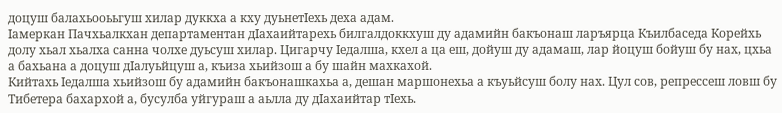доцуш балахьооььгуш хилар дуккха а кху дуьнетIехь деха адам.
Iамеркан Пачхьалкхан департаментан дIахаийтарехь билгалдоккхуш ду адамийн бакъонаш ларъярца Къилбаседа Корейхь долу хьал хьалха санна чолхе дуьсуш хилар. Цигарчу Iедалша, кхел а ца еш, дойуш ду адамаш, лар йоцуш бойуш бу нах, цхьа а бахьана а доцуш дIалуьйцуш а, къиза хьийзош а бу шайн махкахой.
Кийтахь Iедалша хьийзош бу адамийн бакъонашкахьа а, дешан маршонехьа а къуьйсуш болу нах. Цул сов, репрессеш ловш бу Тибетера бахархой а, бусулба уйгураш а аьлла ду дIахаийтар тIехь.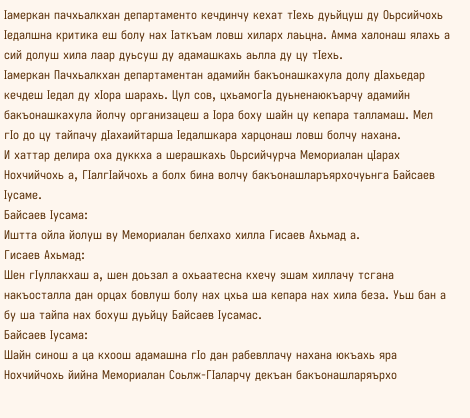Iамеркан пачхьалкхан департаменто кечдинчу кехат тIехь дуьйцуш ду Оьрсийчохь Iедалшна критика еш болу нах Iаткъам ловш хиларх лаьцна. Амма халонаш ялахь а сий долуш хила лаар дуьсуш ду адамашкахь аьлла ду цу тIехь.
Iамеркан Пачхьалкхан департаментан адамийн бакъонашкахула долу дIахьедар кечдеш Iедал ду хIора шарахь. Цул сов, цхьамогIа дуьненаюкъарчу адамийн бакъонашкахула йолчу организацеш а Iора боху шайн цу кепара талламаш. Мел гIо до цу тайпачу дIахаийтарша Iедалшкара харцонаш ловш болчу нахана.
И хаттар делира оха дуккха а шерашкахь Оьрсийчурча Мемориалан цIарах Нохчийчохь а, ГIалгIайчохь а болх бина волчу бакъонашларъярхочуьнга Байсаев Iусаме.
Байсаев Iусама:
Иштта ойла йолуш ву Мемориалан белхахо хилла Гисаев Ахьмад а.
Гисаев Ахьмад:
Шен гIуллакхаш а, шен доьзал а охьаатесна кхечу эшам хиллачу тсгана накъосталла дан орцах бовлуш болу нах цхьа ша кепара нах хила беза. Уьш бан а бу ша тайпа нах бохуш дуьйцу Байсаев Iусамас.
Байсаев Iусама:
Шайн синош а ца кхоош адамашна гIо дан рабевллачу нахана юкъахь яра Нохчийчохь йийна Мемориалан Соьлж-ГIаларчу декъан бакъонашларяърхо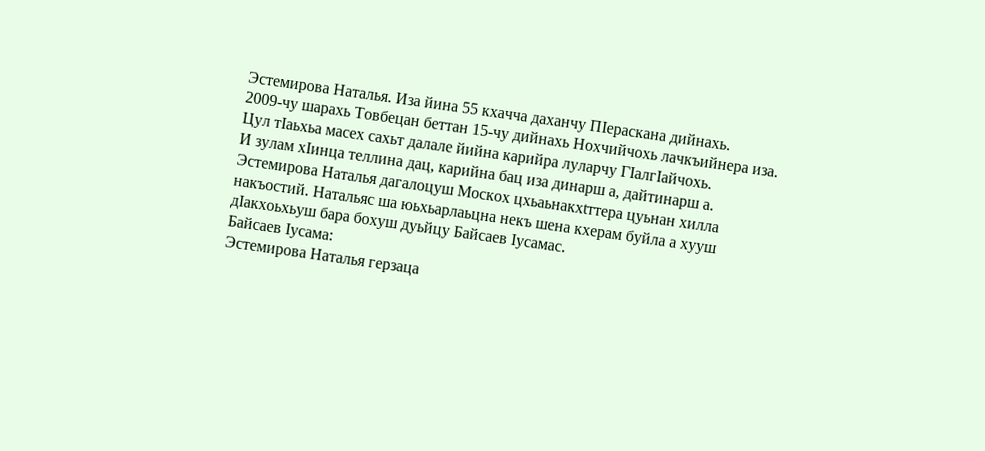Эстемирова Наталья. Иза йина 55 кхачча даханчу ПIераскана дийнахь.
2009-чу шарахь Товбецан беттан 15-чу дийнахь Нохчийчохь лачкъийнера иза. Цул тIаьхьа масех сахьт далале йийна карийра луларчу ГIалгIайчохь.
И зулам хIинца теллина дац, карийна бац иза динарш а, дайтинарш а.
Эстемирова Наталья дагалоцуш Москох цхьаьнакхtттера цуьнан хилла накъостий. Натальяс ша юьхьарлаьцна некъ шена кхерам буйла а хууш дIакхоьхьуш бара бохуш дуьйцу Байсаев Iусамас.
Байсаев Iусама:
Эстемирова Наталья герзаца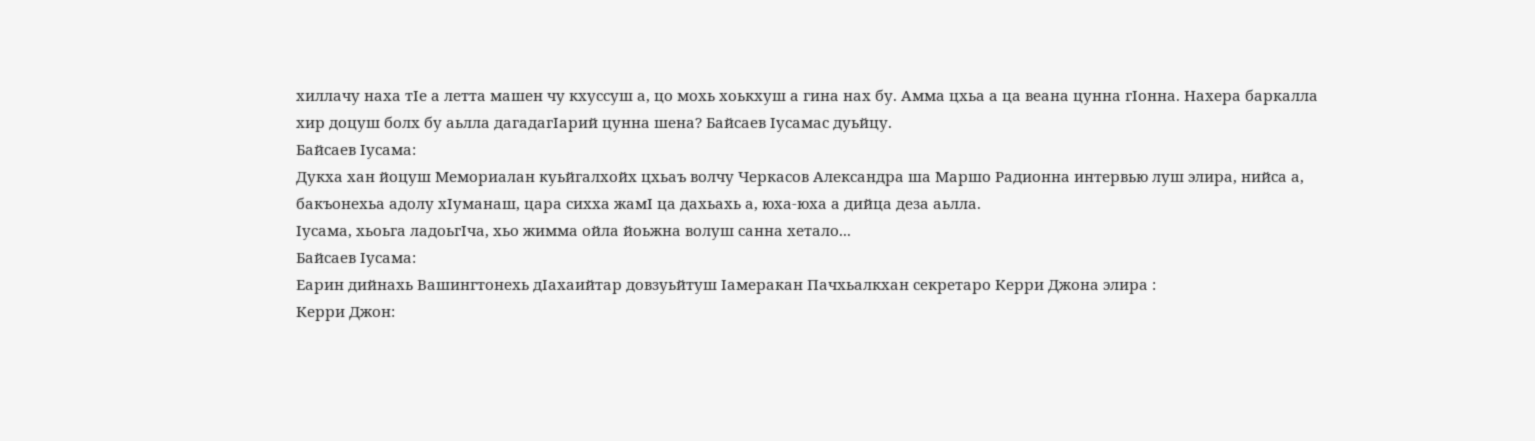хиллачу наха тIе а летта машен чу кхуссуш а, цо мохь хоькхуш а гина нах бу. Амма цхьа а ца веана цунна гIонна. Нахера баркалла хир доцуш болх бу аьлла дагадагIарий цунна шена? Байсаев Iусамас дуьйцу.
Байсаев Iусама:
Дукха хан йоцуш Мемориалан куьйгалхойх цхьаъ волчу Черкасов Александра ша Маршо Радионна интервью луш элира, нийса а, бакъонехьа адолу хIуманаш, цара сихха жамI ца дахьахь а, юха-юха а дийца деза аьлла.
Iусама, хьоьга ладоьгIча, хьо жимма ойла йоьжна волуш санна хетало...
Байсаев Iусама:
Еарин дийнахь Вашингтонехь дIахаийтар довзуьйтуш Iамеракан Пачхьалкхан секретаро Керри Джона элира :
Керри Джон: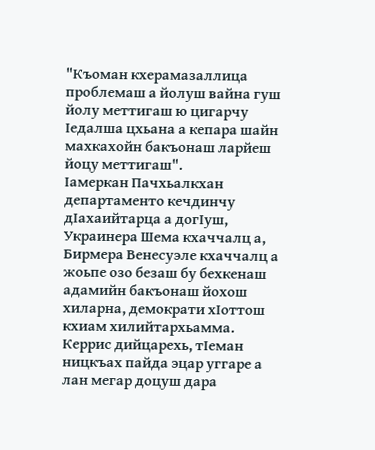"Къоман кхерамазаллица проблемаш а йолуш вайна гуш йолу меттигаш ю цигарчу Iедалша цхьана а кепара шайн махкахойн бакъонаш ларйеш йоцу меттигаш".
Iамеркан Пачхьалкхан департаменто кечдинчу дIахаийтарца а догIуш, Украинера Шема кхаччалц а, Бирмера Венесуэле кхаччалц а жоьпе озо безаш бу бехкенаш
адамийн бакъонаш йохош хиларна, демократи хIоттош кхиам хилийтархьамма.
Керрис дийцарехь, тIеман ницкъах пайда эцар уггаре а лан мегар доцуш дара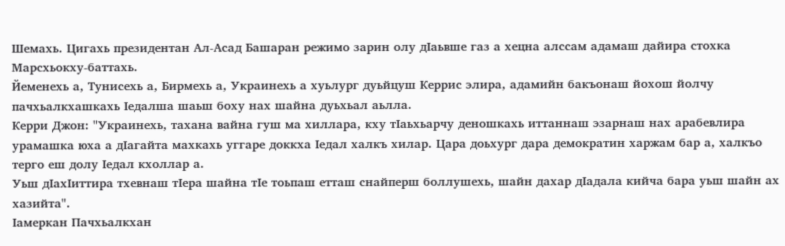Шемахь. Цигахь президентан Ал-Асад Башаран режимо зарин олу дIаьвше газ а хецна алссам адамаш дайира стохка Марсхьокху-баттахь.
Йеменехь а, Тунисехь а, Бирмехь а, Украинехь а хуьлург дуьйцуш Керрис элира, адамийн бакъонаш йохош йолчу пачхьалкхашкахь Iедалша шаьш боху нах шайна дуьхьал аьлла.
Керри Джон: "Украинехь, тахана вайна гуш ма хиллара, кху тIаьхьарчу деношкахь иттаннаш эзарнаш нах арабевлира урамашка юха а дIагайта махкахь уггаре доккха Iедал халкъ хилар. Цара доьхург дара демократин харжам бар а, халкъо терго еш долу Iедал кхоллар а.
Уьш дIахIиттира тхевнаш тIера шайна тIе тоьпаш етташ снайперш боллушехь, шайн дахар дIадала кийча бара уьш шайн ах хазийта".
Iамеркан Пачхьалкхан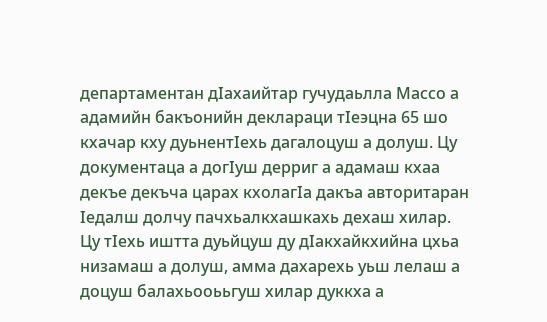департаментан дIахаийтар гучудаьлла Массо а адамийн бакъонийн деклараци тIеэцна 65 шо кхачар кху дуьнентIехь дагалоцуш а долуш. Цу документаца а догIуш дерриг а адамаш кхаа декъе декъча царах кхолагIа дакъа авторитаран Iедалш долчу пачхьалкхашкахь дехаш хилар.
Цу тIехь иштта дуьйцуш ду дIакхайкхийна цхьа низамаш а долуш, амма дахарехь уьш лелаш а доцуш балахьооььгуш хилар дуккха а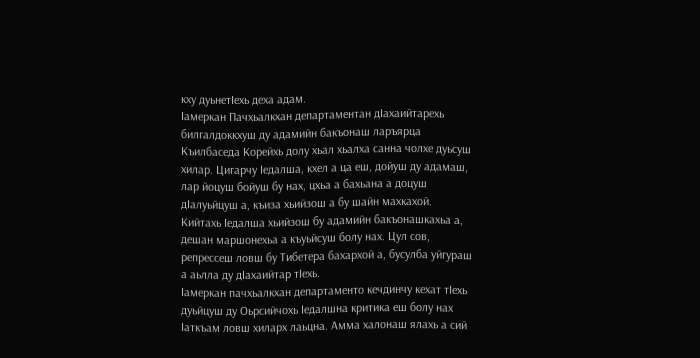кху дуьнетIехь деха адам.
Iамеркан Пачхьалкхан департаментан дIахаийтарехь билгалдоккхуш ду адамийн бакъонаш ларъярца Къилбаседа Корейхь долу хьал хьалха санна чолхе дуьсуш хилар. Цигарчу Iедалша, кхел а ца еш, дойуш ду адамаш, лар йоцуш бойуш бу нах, цхьа а бахьана а доцуш дIалуьйцуш а, къиза хьийзош а бу шайн махкахой.
Кийтахь Iедалша хьийзош бу адамийн бакъонашкахьа а, дешан маршонехьа а къуьйсуш болу нах. Цул сов, репрессеш ловш бу Тибетера бахархой а, бусулба уйгураш а аьлла ду дIахаийтар тIехь.
Iамеркан пачхьалкхан департаменто кечдинчу кехат тIехь дуьйцуш ду Оьрсийчохь Iедалшна критика еш болу нах Iаткъам ловш хиларх лаьцна. Амма халонаш ялахь а сий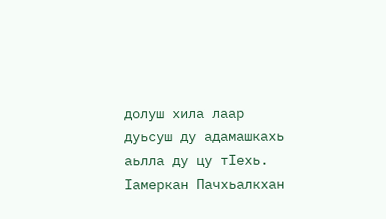долуш хила лаар дуьсуш ду адамашкахь аьлла ду цу тIехь.
Iамеркан Пачхьалкхан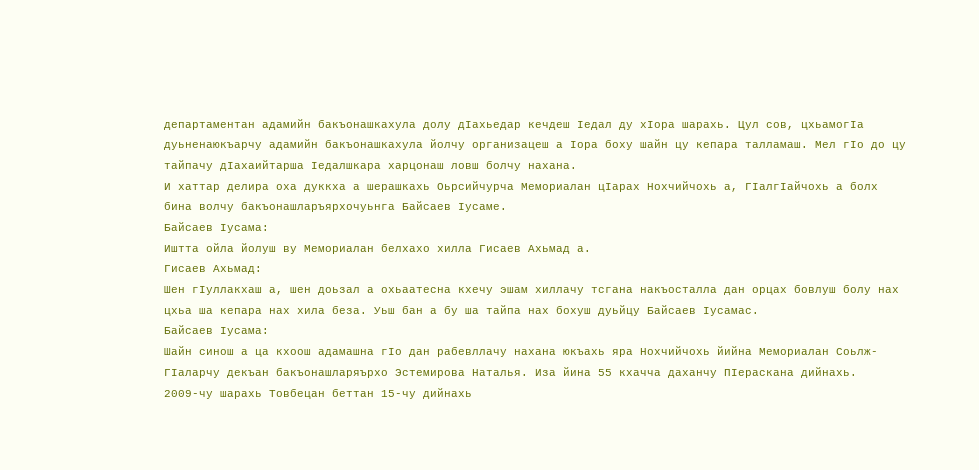департаментан адамийн бакъонашкахула долу дIахьедар кечдеш Iедал ду хIора шарахь. Цул сов, цхьамогIа дуьненаюкъарчу адамийн бакъонашкахула йолчу организацеш а Iора боху шайн цу кепара талламаш. Мел гIо до цу тайпачу дIахаийтарша Iедалшкара харцонаш ловш болчу нахана.
И хаттар делира оха дуккха а шерашкахь Оьрсийчурча Мемориалан цIарах Нохчийчохь а, ГIалгIайчохь а болх бина волчу бакъонашларъярхочуьнга Байсаев Iусаме.
Байсаев Iусама:
Иштта ойла йолуш ву Мемориалан белхахо хилла Гисаев Ахьмад а.
Гисаев Ахьмад:
Шен гIуллакхаш а, шен доьзал а охьаатесна кхечу эшам хиллачу тсгана накъосталла дан орцах бовлуш болу нах цхьа ша кепара нах хила беза. Уьш бан а бу ша тайпа нах бохуш дуьйцу Байсаев Iусамас.
Байсаев Iусама:
Шайн синош а ца кхоош адамашна гIо дан рабевллачу нахана юкъахь яра Нохчийчохь йийна Мемориалан Соьлж-ГIаларчу декъан бакъонашларяърхо Эстемирова Наталья. Иза йина 55 кхачча даханчу ПIераскана дийнахь.
2009-чу шарахь Товбецан беттан 15-чу дийнахь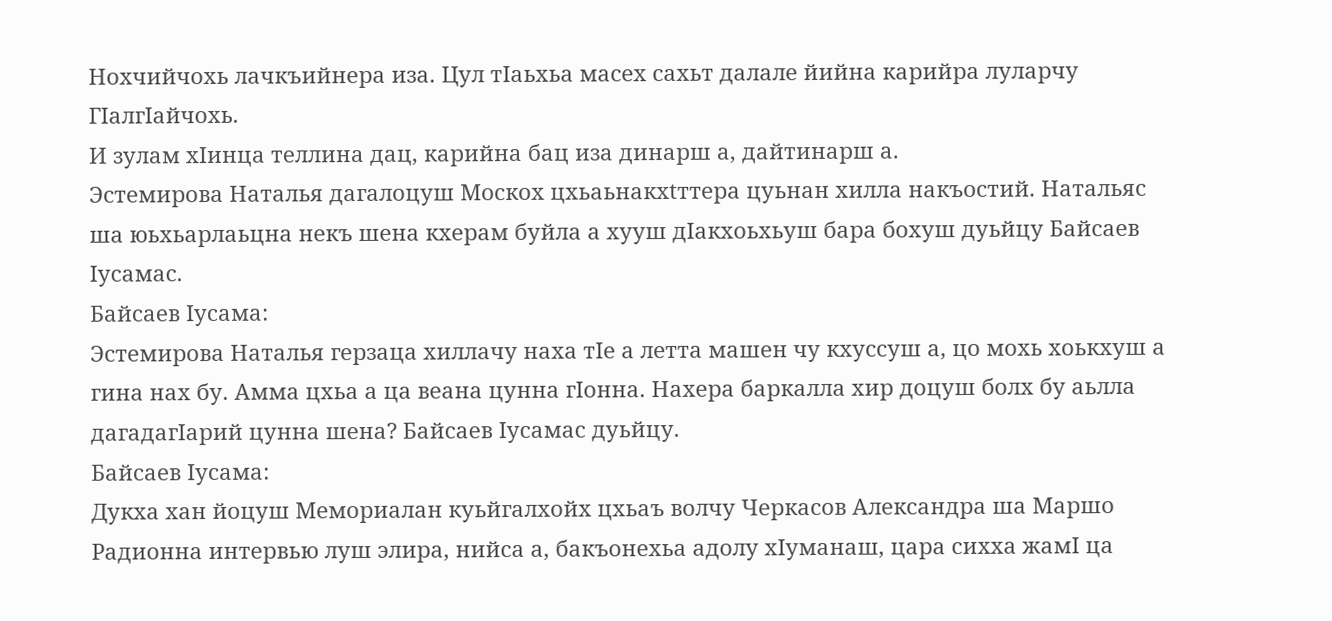Нохчийчохь лачкъийнера иза. Цул тIаьхьа масех сахьт далале йийна карийра луларчу ГIалгIайчохь.
И зулам хIинца теллина дац, карийна бац иза динарш а, дайтинарш а.
Эстемирова Наталья дагалоцуш Москох цхьаьнакхtттера цуьнан хилла накъостий. Натальяс ша юьхьарлаьцна некъ шена кхерам буйла а хууш дIакхоьхьуш бара бохуш дуьйцу Байсаев Iусамас.
Байсаев Iусама:
Эстемирова Наталья герзаца хиллачу наха тIе а летта машен чу кхуссуш а, цо мохь хоькхуш а гина нах бу. Амма цхьа а ца веана цунна гIонна. Нахера баркалла хир доцуш болх бу аьлла дагадагIарий цунна шена? Байсаев Iусамас дуьйцу.
Байсаев Iусама:
Дукха хан йоцуш Мемориалан куьйгалхойх цхьаъ волчу Черкасов Александра ша Маршо Радионна интервью луш элира, нийса а, бакъонехьа адолу хIуманаш, цара сихха жамI ца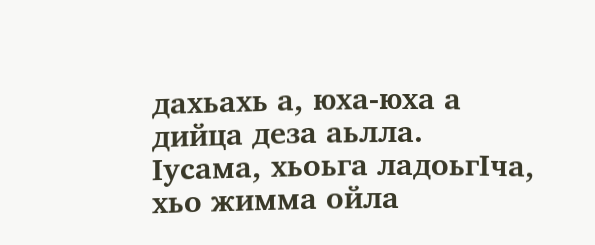дахьахь а, юха-юха а дийца деза аьлла.
Iусама, хьоьга ладоьгIча, хьо жимма ойла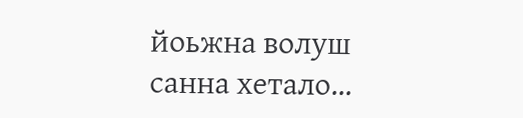йоьжна волуш санна хетало...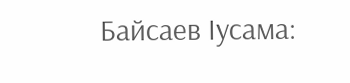Байсаев Iусама: